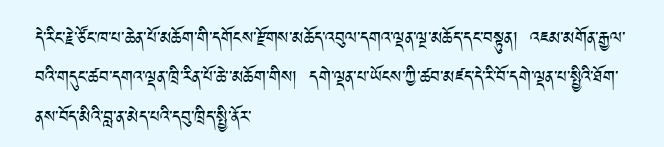དེ་རིང་རྗེ་ཙོང་ཁ་པ་ཆེན་པོ་མཆོག་གི་དགོངས་རྫོགས་མཆོད་འབུལ་དགའ་ལྡན་ལྔ་མཆོད་དང་བསྟུན།  འཇམ་མགོན་རྒྱལ་བའི་གདུང་ཚབ་དགའ་ལྡན་ཁྲི་རིན་པོ་ཆེ་་མཆོག་གིས།  དགེ་ལྡན་པ་ཡོངས་ཀྱི་ཚབ་མཛད་དེ་རི་བོ་དགེ་ལྡན་པ་སྤྱིའི་ཐོག་ནས་བོད་མིའི་བླ་ན་མེད་པའི་དབུ་ཁྲིད་སྤྱི་ནོར་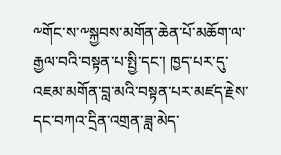༸གོང་ས་༸སྐྱབས་མགོན་ཆེན་པོ་མཆོག་ལ་རྒྱལ་བའི་བསྟན་པ་སྤྱི་དང་། ཁྱད་པར་དུ་འཇམ་མགོན་བླ་མའི་བསྟན་པར་མཛད་རྗེས་དང་བཀའ་དྲིན་འགྲན་ཟླ་མེད་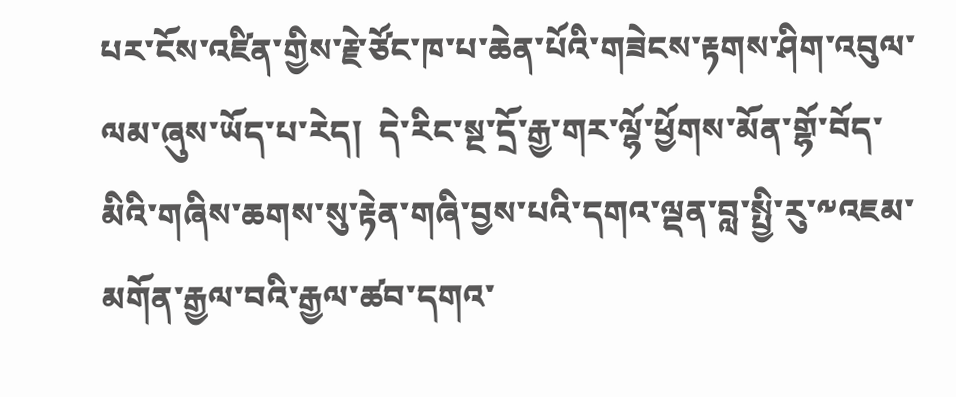པར་ངོས་འཛིན་གྱིས་རྗེ་ཙོང་ཁ་པ་ཆེན་པོའི་གཟེངས་རྟགས་ཤིག་འབུལ་ལམ་ཞུས་ཡོད་པ་རེད།  དེ་རིང་སྔ་དྲོ་རྒྱ་གར་ལྷོ་ཕྱོགས་མོན་གྷོ་བོད་མིའི་གཞིས་ཆགས་སུ་རྟེན་གཞི་བྱས་པའི་དགའ་ལྡན་བླ་སྤྱི་རུ་༸འཇམ་མགོན་རྒྱལ་བའི་རྒྱལ་ཚབ་དགའ་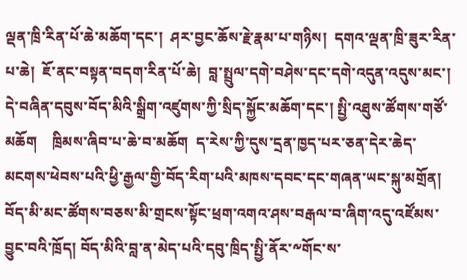ལྡན་ཁྲི་རིན་པོ་ཆེ་མཆོག་དང་།  ཤར་བྱང་ཆོས་རྗེ་རྣམ་པ་གཉིས།  དགའ་ལྡན་ཁྲི་ཟུར་རིན་པ་ཆེ།  ཇོ་ནང་བསྟན་བདག་རིན་པོ་ཆེ།  བླ་སྤྲུལ་དགེ་བཤེས་དང་དགེ་འདུན་འདུས་མང་། དེ་བཞིན་དབུས་བོད་མིའི་སྒྲིག་འཛུགས་ཀྱི་སྲིད་སྐྱོང་མཆོག་དང་། སྤྱི་འཐུས་ཚོགས་གཙོ་མཆོག    ཁྲིམས་ཞིབ་པ་ཆེ་བ་མཆོག  ད་རེས་ཀྱི་དུས་དྲན་ཁྱད་པར་ཅན་དེར་ཆེད་མངགས་ཕེབས་པའི་ཕྱི་རྒྱལ་གྱི་བོད་རིག་པའི་མཁས་དབང་དང་གཞན་ཡང་སྐུ་མགྲོན།   བོད་མི་མང་ཚོགས་བཅས་མི་གྲངས་སྟོང་ཕྲག་འགའ་ཤས་བརྒལ་བ་ཞིག་འདུ་འཛོམས་བྱུང་བའི་ཁྲོད། བོད་མིའི་བླ་ན་མེད་པའི་དབུ་ཁྲིད་སྤྱི་ནོར་༸གོང་ས་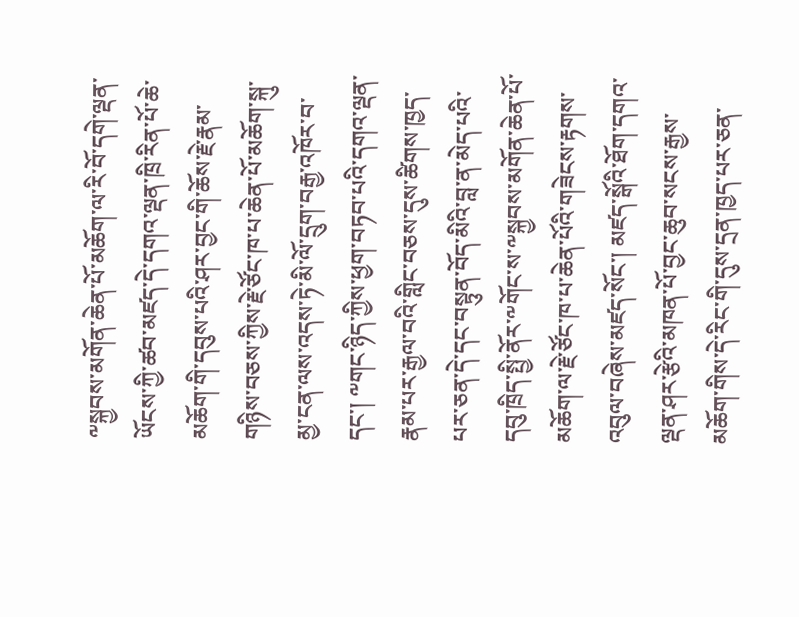༸སྐྱབས་མགོན་ཆེན་པོ་མཆོག་ལ་རི་བོ་དགེ་ལྡན་ཡོངས་ཀྱི་ཚབ་མཛད་དེ་དགའ་ལྡན་ཁྲི་རིན་པོ་ཆེ་མཆོག་གི་དབུས་པའི་ཤར་བྱང་གི་ཆོས་རྗེ་རྣམ་གཉིས་བཅས་ཀྱིས་རྗེ་ཙོང་ཁ་པ་ཆེན་པོ་མཆོག་སྐུ་མྱ་ངན་ལས་འདས་ཏེ་མི་ལོ་དྲུག་བརྒྱ་འཁོར་བ་དང་། ༸གང་ཉིད་ཀྱིས་ཕྱག་བཏབ་པའི་དགའ་ལྡན་རྣམ་པར་རྒྱལ་བའི་གླིང་བཅས་དུས་ཚིགས་ཁྱད་པར་ཅན་དེ་དང་བསྟུན་བོད་མིའི་བླ་ན་མེད་པའི་དབུ་ཁྲིད་སྤྱི་ནོར་༸གོང་ས་༸སྐྱབས་མགོན་ཆེན་པོ་མཆོག་ལ་རྗེ་ཙོང་ཁ་པ་ཆེན་པོའི་གཟེངས་རྟགས་འབུལ་བཞེས་མཛད་སོང་། མཛད་སྒོའི་ཐོག་དགའ་ལྡན་ཤར་རྩེའི་མཁན་པོ་བྱང་ཆུབ་སངས་རྒྱས་མཆོག་གིས་དེ་རིང་གི་དུས་དྲན་ཁྱད་པར་ཅན་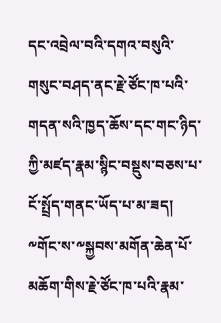དང་འབྲེལ་བའི་དགའ་བསུའི་གསུང་བཤད་ནང་རྗེ་ཙོང་ཁ་པའི་གདན་སའི་ཁྱད་ཆོས་དང་གང་ཉིད་ཀྱི་མཛད་རྣམ་སྙིང་བསྡུས་བཅས་པ་ངོ་སྤྲོད་གནང་ཡོད་པ་མ་ཟད།   ༸གོང་ས་༸སྐྱབས་མགོན་ཆེན་པོ་མཆོག་གིས་རྗེ་ཙོང་ཁ་པའི་རྣམ་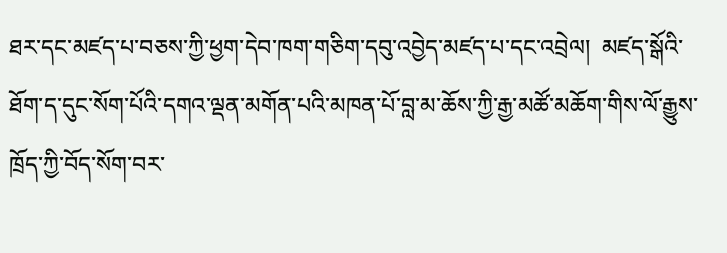ཐར་དང་མཛད་པ་བཅས་ཀྱི་ཕྱག་དེབ་ཁག་གཅིག་དབུ་འབྱེད་མཛད་པ་དང་འབྲེལ།  མཛད་སྒོའི་ཐོག་ད་དུང་སོག་པོའི་དགའ་ལྡན་མགོན་པའི་མཁན་པོ་བླ་མ་ཆོས་ཀྱི་རྒྱ་མཚོ་མཆོག་གིས་ལོ་རྒྱུས་ཁྲོད་ཀྱི་བོད་སོག་བར་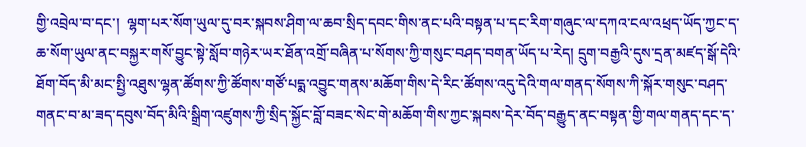གྱི་འབྲེལ་བ་དང་།  ལྷག་པར་སོག་ཡུལ་དུ་བར་སྐབས་ཤིག་ལ་ཆབ་སྲིད་དབང་གིས་ནང་པའི་བསྟན་པ་དང་རིག་གཞུང་ལ་དཀའ་ངལ་འཕྲད་ཡོད་ཀྱང་ད་ཆ་སོག་ཡུལ་ནང་བསྐྱར་གསོ་བྱུང་སྟེ་སློབ་གཉེར་ཡར་ཐོན་འགྲོ་བཞིན་པ་སོགས་ཀྱི་གསུང་བཤད་བགན་ཡོད་པ་རེད། དྲུག་བརྒྱའི་དུས་དྲན་མཛད་སྒོ་དེའི་ཐོག་བོད་མི་མང་སྤྱི་འཐུས་ལྷན་ཚོགས་ཀྱི་ཚོགས་གཙོ་པདྨ་འབྱུང་གནས་མཆོག་གིས་དེ་རིང་ཚོགས་འདུ་དེའི་གལ་གནད་སོགས་ཀི་སྐོར་གསུང་བཤད་གནང་བ་མ་ཟད་དབུས་བོད་མིའི་སྒྲིག་འཛུགས་ཀྱི་སྲིད་སྐྱོང་བློ་བཟང་སེང་གེ་མཆོག་གིས་ཀྱང་སྐབས་དེར་བོད་བརྒྱུད་ནང་བསྟན་གྱི་གལ་གནད་དང་ད་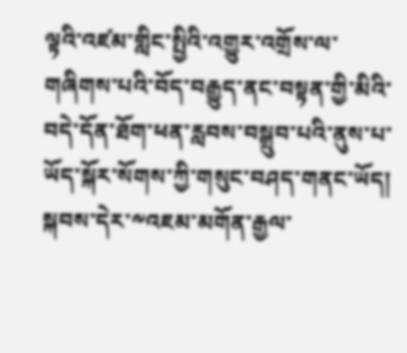ལྟའི་འཛམ་གླིང་སྤྱིའི་འགྱུར་འགྲོས་ལ་གཞིགས་པའི་བོད་བརྒྱུད་ནང་བསྟན་གྱི་མིའི་བདེ་དོན་ཐོག་ཕན་རླབས་བསྒྲུབ་པའི་ནུས་པ་ཡོད་སྐོར་སོགས་ཀྱི་གསུང་བཤད་གནང་ཡོད། སྐབས་དེར་༸འཇམ་མགོན་རྒྱལ་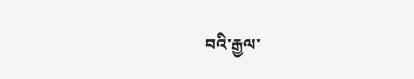བའི་རྒྱལ་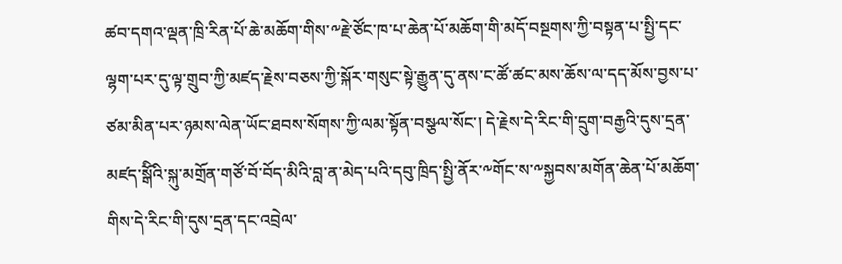ཚབ་དགའ་ལྡན་ཁྲི་རིན་པོ་ཆེ་མཆོག་གིས་༸རྗེ་ཙོང་ཁ་པ་ཆེན་པོ་མཆོག་གི་མདོ་བསྔགས་ཀྱི་བསྟན་པ་སྤྱི་དང་ལྷག་པར་དུ་ལྟ་གྲུབ་ཀྱི་མཛད་རྗེས་བཅས་ཀྱི་སྐོར་གསུང་སྟེ་རྒྱུན་དུ་ནས་ང་ཚོ་ཚང་མས་ཆོས་ལ་དད་མོས་བྱས་པ་ཙམ་མིན་པར་ཉམས་ལེན་ཡོང་ཐབས་སོགས་ཀྱི་ལམ་སྟོན་བསྩལ་སོང་། དེ་རྗེས་དེ་རིང་གི་དྲུག་བརྒྱའི་དུས་དྲན་མཛད་སྒོིའི་སྐུ་མགྲོན་གཙོ་བོ་བོད་མིའི་བླ་ན་མེད་པའི་དབུ་ཁྲིད་སྤྱི་ནོར་༸གོང་ས་༸སྐྱབས་མགོན་ཆེན་པོ་མཆོག་གིས་དེ་རིང་གི་དུས་དྲན་དང་འབྲེལ་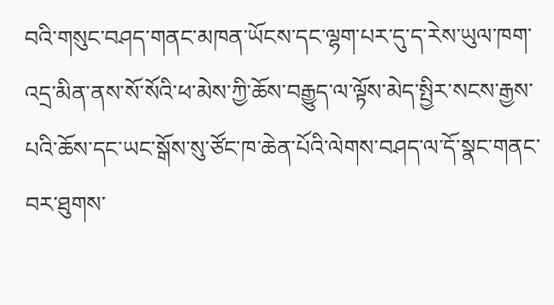བའི་གསུང་བཤད་གནང་མཁན་ཡོངས་དང་ལྷག་པར་དུ་ད་རེས་ཡུལ་ཁག་འདྲ་མིན་ནས་སོ་སོའི་ཕ་མེས་ཀྱི་ཆོས་བརྒྱུད་ལ་ལྟོས་མེད་སྤྱིར་སངས་རྒྱས་པའི་ཆོས་དང་ཡང་སྒོས་སུ་ཙོང་ཁ་ཆེན་པོའི་ལེགས་བཤད་ལ་དོ་སྣང་གནང་བར་ཐུགས་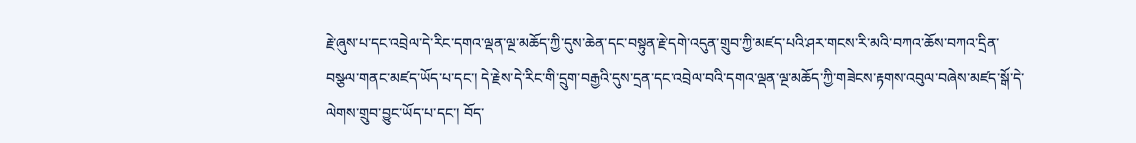རྗེ་ཞུས་པ་དང་འབྲེལ་དེ་རིང་དགའ་ལྡན་ལྔ་མཆོད་ཀྱི་དུས་ཆེན་དང་བསྟུན་རྗེ་དགེ་འདུན་གྲུབ་ཀྱི་མཛད་པའི་ཤར་གངས་རི་མའི་བཀའ་ཆོས་བཀའ་དྲིན་བསྩལ་གནང་མཛད་ཡོད་པ་དང་། དེ་རྗེས་དེ་རིང་གི་དྲུག་བརྒྱའི་དུས་དྲན་དང་འབྲེལ་བའི་དགའ་ལྡན་ལྔ་མཆོད་ཀྱི་གཟེངས་རྟགས་འབུལ་བཞེས་མཛད་སྒོ་དེ་ལེགས་གྲུབ་བྱུང་ཡོད་པ་དང་། བོད་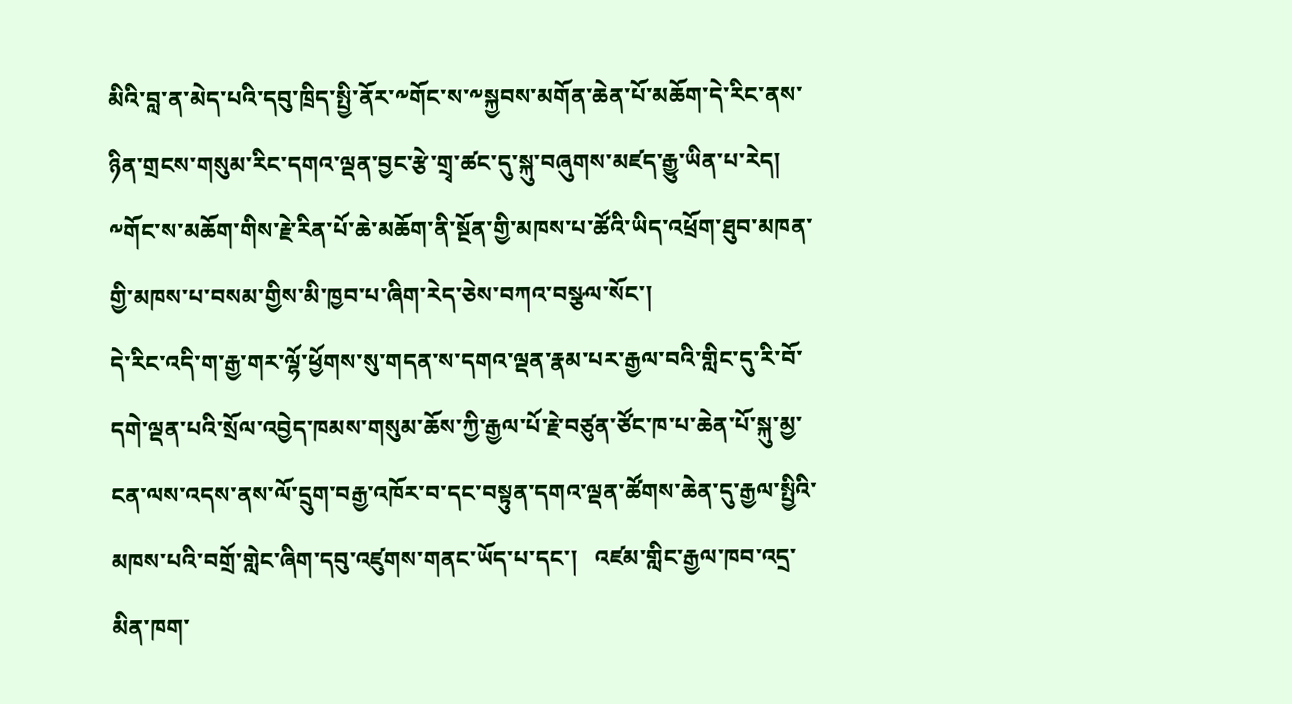མིའི་བླ་ན་མེད་པའི་དབུ་ཁྲིད་སྤྱི་ནོར་༸གོང་ས་༸སྐྱབས་མགོན་ཆེན་པོ་མཆོག་དེ་རིང་ནས་ཉིན་གྲངས་གསུམ་རིང་དགའ་ལྡན་བྱང་རྩེ་གྲྭ་ཚང་དུ་སྐུ་བཞུགས་མཛད་རྒྱུ་ཡིན་པ་རེད།
༸གོང་ས་མཆོག་གིས་རྗེ་རིན་པོ་ཆེ་མཆོག་ནི་སྔོན་གྱི་མཁས་པ་ཚོའི་ཡིད་འཕྲོག་ཐུབ་མཁན་གྱི་མཁས་པ་བསམ་གྱིས་མི་ཁྱབ་པ་ཞིག་རེད་ཅེས་བཀའ་བསྩལ་སོང་།
དེ་རིང་འདི་ག་རྒྱ་གར་ལྷོ་ཕྱོགས་སུ་གདན་ས་དགའ་ལྡན་རྣམ་པར་རྒྱལ་བའི་གླིང་དུ་རི་བོ་དགེ་ལྡན་པའི་སྲོལ་འབྱེད་ཁམས་གསུམ་ཆོས་ཀྱི་རྒྱལ་པོ་རྗེ་བཙུན་ཙོང་ཁ་པ་ཆེན་པོ་སྐུ་མྱ་ངན་ལས་འདས་ནས་ལོ་དྲུག་བརྒྱ་འཁོར་བ་དང་བསྟུན་དགའ་ལྡན་ཚོགས་ཆེན་དུ་རྒྱལ་སྤྱིའི་མཁས་པའི་བགྲོ་གླེང་ཞིག་དབུ་འཛུགས་གནང་ཡོད་པ་དང་།   འཛམ་གླིང་རྒྱལ་ཁབ་འདྲ་མིན་ཁག་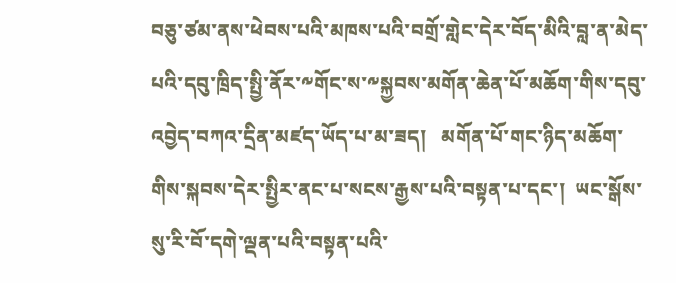བཅུ་ཙམ་ནས་ཕེབས་པའི་མཁས་པའི་བགྲོ་གླེང་དེར་བོད་མིའི་བླ་ན་མེད་པའི་དབུ་ཁྲིད་སྤྱི་ནོར་༸གོང་ས་༸སྐྱབས་མགོན་ཆེན་པོ་མཆོག་གིས་དབུ་འབྱེད་བཀའ་དྲིན་མཛད་ཡོད་པ་མ་ཟད།   མགོན་པོ་གང་ཉིད་མཆོག་གིས་སྐབས་དེར་སྤྱིར་ནང་པ་སངས་རྒྱས་པའི་བསྟན་པ་དང་།  ཡང་སྒོས་སུ་རི་བོ་དགེ་ལྡན་པའི་བསྟན་པའི་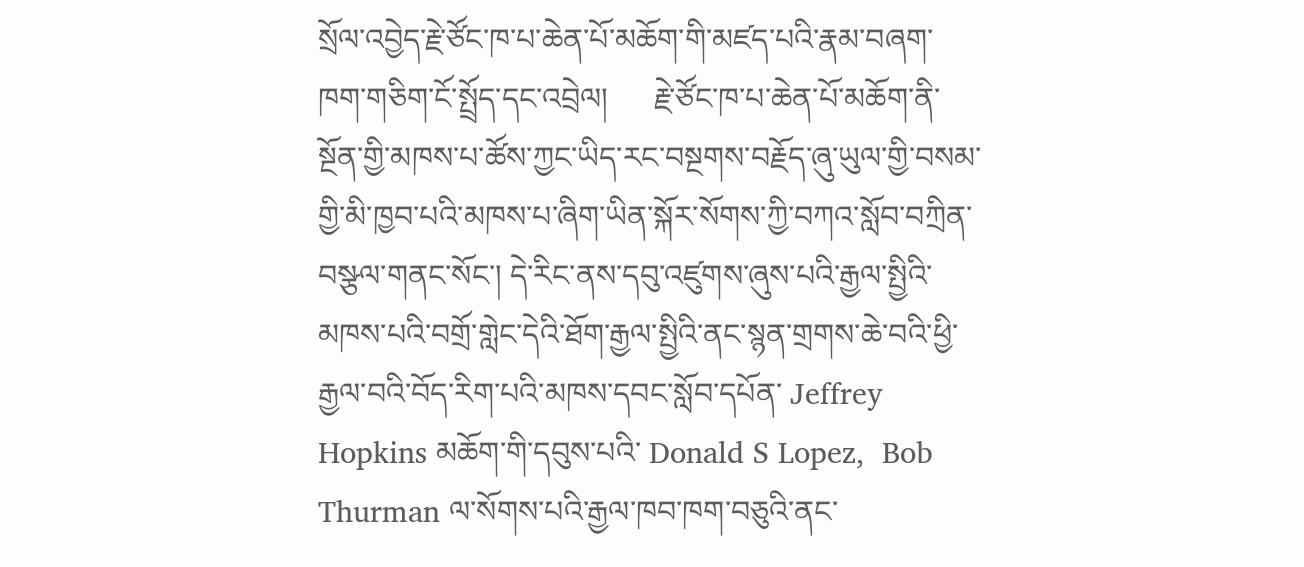སྲོལ་འབྱེད་རྗེ་ཙོང་ཁ་པ་ཆེན་པོ་མཆོག་གི་མཛད་པའི་རྣམ་བཞག་ཁག་གཅིག་ངོ་སྤྲོད་དང་འབྲེལ།      རྗེ་ཙོང་ཁ་པ་ཆེན་པོ་མཆོག་ནི་སྔོན་གྱི་མཁས་པ་ཚོས་ཀྱང་ཡིད་རང་བསྔགས་བརྗོད་ཞུ་ཡུལ་གྱི་བསམ་གྱི་མི་ཁྱབ་པའི་མཁས་པ་ཞིག་ཡིན་སྐོར་སོགས་ཀྱི་བཀའ་སློབ་བཀྲིན་བསྩལ་གནང་སོང་། དེ་རིང་ནས་དབུ་འཛུགས་ཞུས་པའི་རྒྱལ་སྤྱིའི་མཁས་པའི་བགྲོ་གླེང་དེའི་ཐོག་རྒྱལ་སྤྱིའི་ནང་སྙན་གྲགས་ཆེ་བའི་ཕྱི་རྒྱལ་བའི་བོད་རིག་པའི་མཁས་དབང་སློབ་དཔོན་ Jeffrey Hopkins མཆོག་གི་དབུས་པའི་ Donald S Lopez,  Bob Thurman ལ་སོགས་པའི་རྒྱལ་ཁབ་ཁག་བཅུའི་ནང་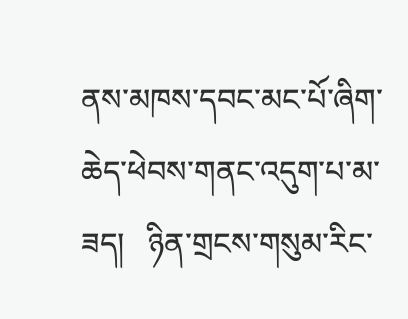ནས་མཁས་དབང་མང་པོ་ཞིག་ཆེད་ཕེབས་གནང་འདུག་པ་མ་ཟད།   ཉིན་གྲངས་གསུམ་རིང་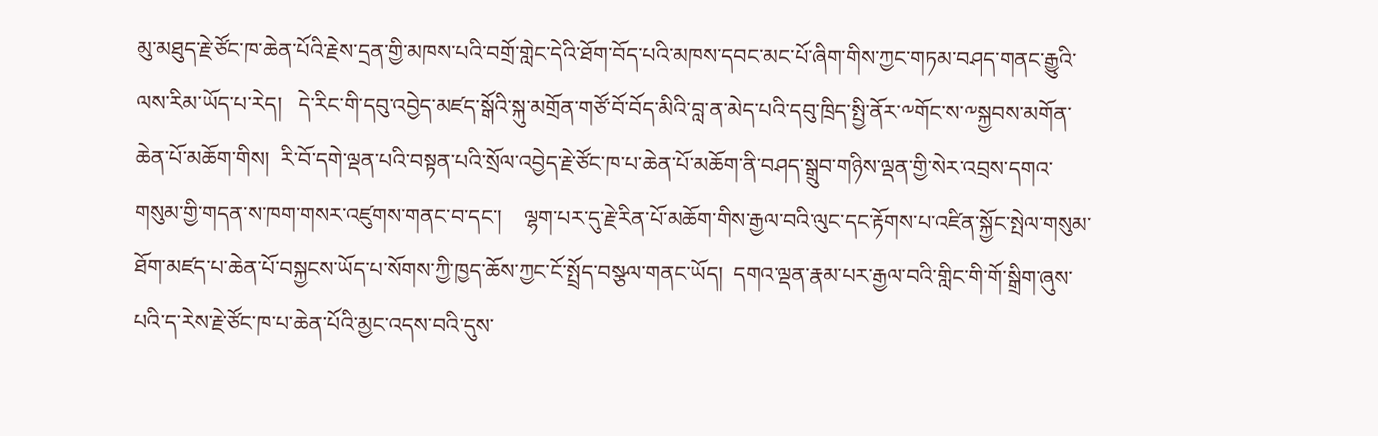མུ་མཐུད་རྗེ་ཙོང་ཁ་ཆེན་པོའི་རྗེས་དྲན་གྱི་མཁས་པའི་བགྲོ་གླེང་དེའི་ཐོག་བོད་པའི་མཁས་དབང་མང་པོ་ཞིག་གིས་ཀྱང་གཏམ་བཤད་གནང་རྒྱུའི་ལས་རིམ་ཡོད་པ་རེད།   དེ་རིང་གི་དབུ་འབྱེད་མཛད་སྒོའི་སྐུ་མགྲོན་གཙོ་བོ་བོད་མིའི་བླ་ན་མེད་པའི་དབུ་ཁྲིད་སྤྱི་ནོར་༸གོང་ས་༸སྐྱབས་མགོན་ཆེན་པོ་མཆོག་གིས།  རི་བོ་དགེ་ལྡན་པའི་བསྟན་པའི་སྲོལ་འབྱེད་རྗེ་ཙོང་ཁ་པ་ཆེན་པོ་མཆོག་ནི་བཤད་སྒྲུབ་གཉིས་ལྡན་གྱི་སེར་འབྲས་དགའ་གསུམ་གྱི་གདན་ས་ཁག་གསར་འཛུགས་གནང་བ་དང་།    ལྷག་པར་དུ་རྗེ་རིན་པོ་མཆོག་གིས་རྒྱལ་བའི་ལུང་དང་རྟོགས་པ་འཛིན་སྐྱོང་སྤེལ་གསུམ་ཐོག་མཛད་པ་ཆེན་པོ་བསྐྱངས་ཡོད་པ་སོགས་ཀྱི་ཁྱད་ཆོས་ཀྱང་ངོ་སྤྲོད་བསྩལ་གནང་ཡོད།  དགའ་ལྡན་རྣམ་པར་རྒྱལ་བའི་གླིང་གི་གོ་སྒྲིག་ཞུས་པའི་ད་རེས་རྗེ་ཙོང་ཁ་པ་ཆེན་པོའི་མྱང་འདས་བའི་དུས་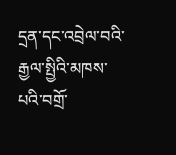དྲན་དང་འབྲེལ་བའི་རྒྱལ་སྤྱིའི་མཁས་པའི་བགྲོ་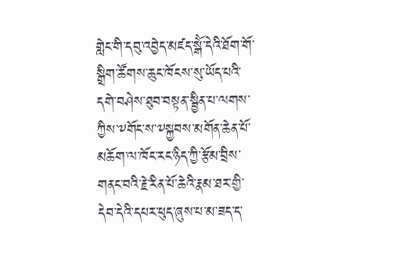གླེང་གི་དབུ་འབྱེད་མཛད་སྒོེ་དེའི་ཐོག་གོ་སྒྲིག་ཚོགས་ཆུང་ཁོངས་སུ་ཡོད་པའི་དགེ་བཤེས་ཐུབ་བསྟན་སྦྱིན་པ་ལགས་ཀྱིས་༸གོང་ས་༸སྐྱབས་མགོན་ཆེན་པོ་མཆོག་ལ་ཁོང་རང་ཉིད་ཀྱི་རྩོམ་བྲིས་གནང་བའི་རྗེ་རིན་པོ་ཆེའི་རྣམ་ཐར་གྱི་དེབ་དེའི་དཔར་ཕུད་ཞུས་པ་མ་ཟད་ད་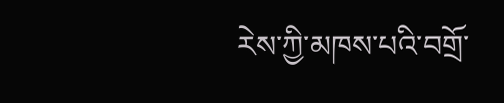རེས་ཀྱི་མཁས་པའི་བགྲོ་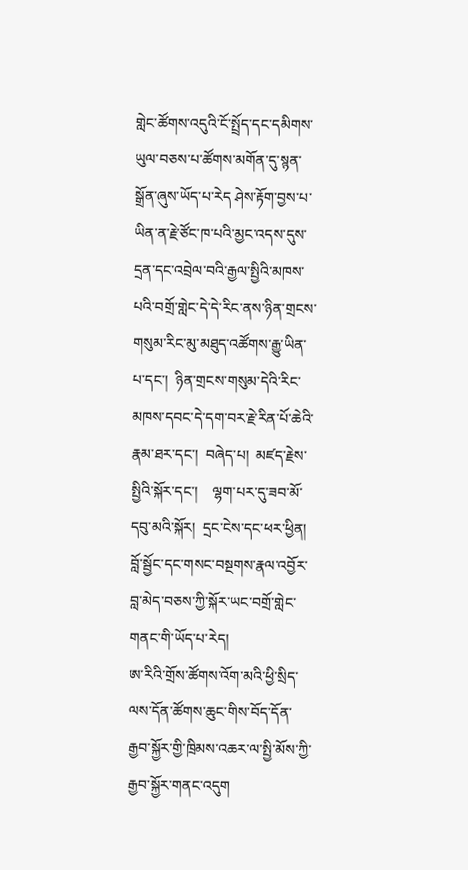གླེང་ཚོགས་འདུའི་ངོ་སྤྲོད་དང་དམིགས་ཡུལ་བཅས་པ་ཚོགས་མགོན་དུ་སྙན་སྒྲོན་ཞུས་ཡོད་པ་རེད ཤེས་རྟོག་བྱས་པ་ཡིན་ན་རྗེ་ཙོང་ཁ་པའི་མྱང་འདས་དུས་དྲན་དང་འབྲེལ་བའི་རྒྱལ་སྤྱིའི་མཁས་པའི་བགྲོ་གླེང་དེ་དེ་རིང་ནས་ཉིན་གྲངས་གསུམ་རིང་མུ་མཐུད་འཚོགས་རྒྱུ་ཡིན་པ་དང་།  ཉིན་གྲངས་གསུམ་དེའི་རིང་མཁས་དབང་དེ་དག་བར་རྗེ་རིན་པོ་ཆེའི་རྣམ་ཐར་དང་།  བཞེད་པ།  མཛད་རྗེས་སྤྱིའི་སྐོར་དང་།    ལྷག་པར་དུ་ཟབ་མོ་དབུ་མའི་སྐོར།  དྲང་ངེས་དང་ཕར་ཕྱིན།    བློ་སྦྱོང་དང་གསང་བསྔགས་རྣལ་འབྱོར་བླ་མེད་བཅས་ཀྱི་སྐོར་ཡང་བགྲོ་གླེང་གནང་གི་ཡོད་པ་རེད།
ཨ་རིའི་གྲོས་ཚོགས་འོག་མའི་ཕྱི་སྲིད་ལས་དོན་ཚོགས་ཆུང་གིས་བོད་དོན་རྒྱབ་སྐྱོར་གྱི་ཁྲིམས་འཆར་ལ་སྤྱི་མོས་ཀྱི་རྒྱབ་སྐྱོར་གནང་འདུག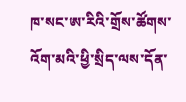ཁ་སང་ཨ་རིའི་གྲོས་ཚོགས་འོག་མའི་ཕྱི་སྲིད་ལས་དོན་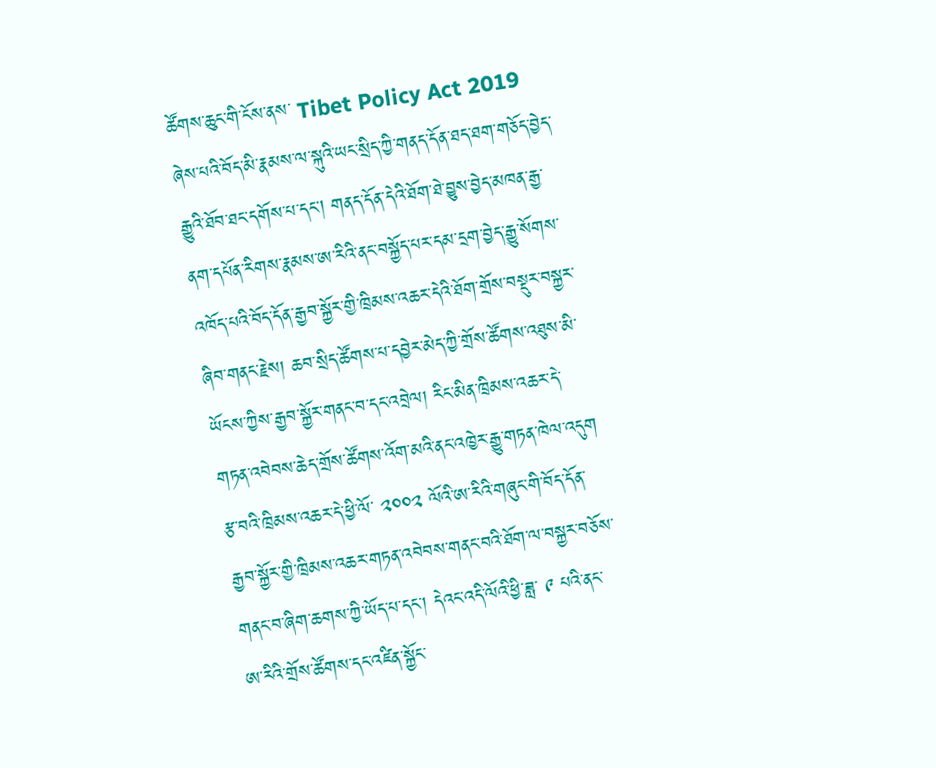ཚོགས་ཆུང་གི་ངོས་ནས་ Tibet Policy Act 2019 ཞེས་པའི་བོད་མི་རྣམས་ལ་སྐུའི་ཡང་སྲིད་ཀྱི་གནད་དོན་ཐད་ཐག་གཅོད་བྱེད་རྒྱུའི་ཐོབ་ཐང་དགོས་པ་དང། གནད་དོན་དེའི་ཐོག་ཐེ་བྱུས་བྱེད་མཁན་རྒྱ་ནག་དཔོན་རིགས་རྣམས་ཨ་རིའི་ནང་བསྐྱོད་པར་དམ་དྲག་བྱེད་རྒྱུ་སོགས་འཁོད་པའི་བོད་དོན་རྒྱབ་སྐྱོར་གྱི་ཁྲིམས་འཆར་དེའི་ཐོག་གྲོས་བསྡུར་བསྐྱར་ཞིབ་གནང་རྗེས། ཆབ་སྲིད་ཚོགས་པ་དབྱེར་མེད་ཀྱི་གྲོས་ཚོགས་འཐུས་མི་ཡོངས་ཀྱིས་རྒྱབ་སྐྱོར་གནང་བ་དང་འབྲེལ། རིང་མིན་ཁྲིམས་འཆར་དེ་གཏན་འབེབས་ཆེད་གྲོས་ཚོགས་འོག་མའི་ནང་འཁྱེར་རྒྱུ་གཏན་ཁེལ་འདུག རྩ་བའི་ཁྲིམས་འཆར་དེ་ཕྱི་ལོ་ ༢༠༠༢ ལོའི་ཨ་རིའི་གཞུང་གི་བོད་དོན་རྒྱབ་སྐྱོར་གྱི་ཁྲིམས་འཆར་གཏན་འབེབས་གནང་བའི་ཐོག་ལ་བསྐྱར་བཅོས་གནང་བ་ཞིག་ཆགས་ཀྱི་ཡོད་པ་དང་། དེའང་འདི་ལོའི་ཕྱི་ཟླ་ ༩ པའི་ནང་ ཨ་རིའི་གྲོས་ཚོགས་དང་འཛིན་སྐྱོང་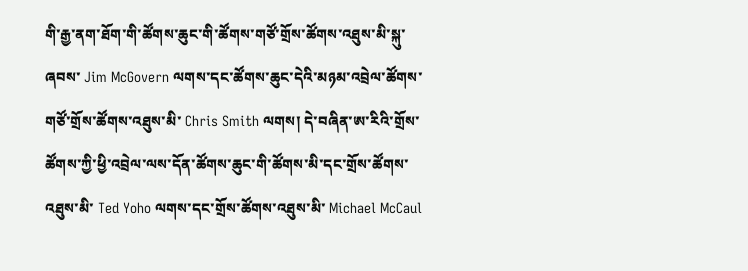གི་རྒྱ་ནག་ཐོག་གི་ཚོགས་ཆུང་གི་ཚོགས་གཙོ་གྲོས་ཚོགས་འཐུས་མི་སྐུ་ཞབས་ Jim McGovern ལགས་དང་ཚོགས་ཆུང་དེའི་མཉམ་འབྲེལ་ཚོགས་གཙོ་གྲོས་ཚོགས་འཐུས་མི་ Chris Smith ལགས། དེ་བཞིན་ཨ་རིའི་གྲོས་ཚོགས་ཀྱི་ཕྱི་འབྲེལ་ལས་དོན་ཚོགས་ཆུང་གི་ཚོགས་མི་དང་གྲོས་ཚོགས་འཐུས་མི་ Ted Yoho ལགས་དང་གྲོས་ཚོགས་འཐུས་མི་ Michael McCaul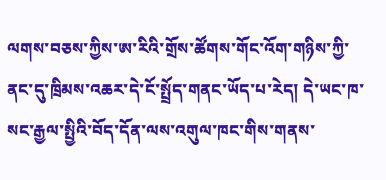ལགས་བཅས་ཀྱིས་ཨ་རིའི་གྲོས་ཚོགས་གོང་འོག་གཉིས་ཀྱི་ནང་དུ་ཁྲིམས་འཆར་དེ་ངོ་སྤྲོད་གནང་ཡོད་པ་རེད། དེ་ཡང་ཁ་སང་རྒྱལ་སྤྱིའི་བོད་དོན་ལས་འགུལ་ཁང་གིས་གནས་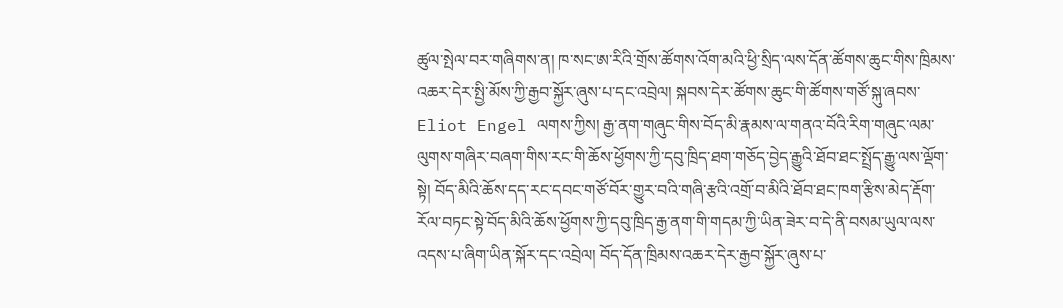ཚུལ་སྤེལ་བར་གཞིགས་ན། ཁ་སང་ཨ་རིའི་གྲོས་ཚོགས་འོག་མའི་ཕྱི་སྲིད་ལས་དོན་ཚོགས་ཆུང་གིས་ཁྲིམས་འཆར་དེར་སྤྱི་མོས་ཀྱི་རྒྱབ་སྐྱོར་ཞུས་པ་དང་འབྲེལ། སྐབས་དེར་ཚོགས་ཆུང་གི་ཚོགས་གཙོ་སྐུ་ཞབས་ Eliot Engel ལགས་ཀྱིས། རྒྱ་ནག་གཞུང་གིས་བོད་མི་རྣམས་ལ་གནའ་བོའི་རིག་གཞུང་ལམ་ལུགས་གཞིར་བཞག་གིས་རང་གི་ཆོས་ཕྱོགས་ཀྱི་དབུ་ཁྲིད་ཐག་གཅོད་བྱེད་རྒྱུའི་ཐོབ་ཐང་སྤྲོད་རྒྱུ་ལས་ལྡོག་སྟེ། བོད་མིའི་ཆོས་དད་རང་དབང་གཙོ་བོར་གྱུར་བའི་གཞི་རྩའི་འགྲོ་བ་མིའི་ཐོབ་ཐང་ཁག་རྩིས་མེད་རྡོག་རོལ་བཏང་སྟེ་བོད་མིའི་ཆོས་ཕྱོགས་ཀྱི་དབུ་ཁྲིད་རྒྱ་ནག་གི་གདམ་ཀྱི་ཡིན་ཟེར་བ་དེ་ནི་བསམ་ཡུལ་ལས་འདས་པ་ཞིག་ཡིན་སྐོར་དང་འབྲེལ། བོད་དོན་ཁྲིམས་འཆར་དེར་རྒྱབ་སྐྱོར་ཞུས་པ་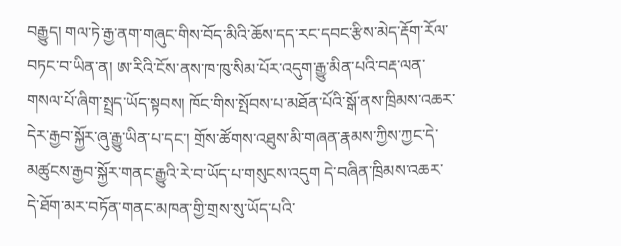བརྒྱུད། གལ་ཏེ་རྒྱ་ནག་གཞུང་གིས་བོད་མིའི་ཆོས་དད་རང་དབང་རྩིས་མེད་རྡོག་རོལ་བཏང་བ་ཡིན་ན། ཨ་རིའི་ངོས་ནས་ཁ་ཁུ་སིམ་པོར་འདུག་རྒྱུ་མིན་པའི་བརྡ་ལན་གསལ་པོ་ཞིག་སྤྲད་ཡོད་སྟབས། ཁོང་གིས་སྤོབས་པ་མཐོན་པོའི་སྒོ་ནས་ཁྲིམས་འཆར་དེར་རྒྱབ་སྐྱོར་ཞུ་རྒྱུ་ཡིན་པ་དང་། གྲོས་ཚོགས་འཐུས་མི་གཞན་རྣམས་ཀྱིས་ཀྱང་དེ་མཚུངས་རྒྱབ་སྐྱོར་གནང་རྒྱུའི་རེ་བ་ཡོད་པ་གསུངས་འདུག དེ་བཞིན་ཁྲིམས་འཆར་དེ་ཐོག་མར་བཏོན་གནང་མཁན་གྱི་གྲས་སུ་ཡོད་པའི་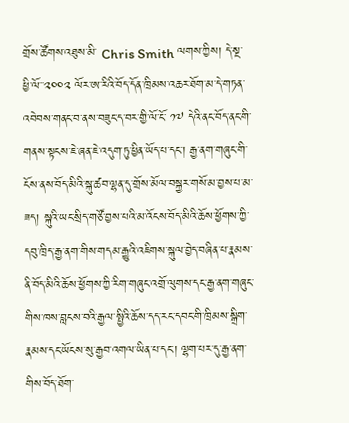གྲོས་ཚོགས་འཐུས་མི་ Chris Smith ལགས་ཀྱིས། དེ་སྔ་ཕྱི་ལོ་་༢༠༠༢ ལོར་ཨ་རིའི་བོད་དོན་ཁྲིམས་འཆར་ཐོག་མ་དེ་གཏན་འབེབས་གནང་བ་ནས་བཟུང་ད་བར་གྱི་ལོ་ངོ་ ༡༧ དེའི་ནང་བོད་ནང་གི་གནས་སྟངས་ཇེ་ཞན་ཇེ་འདུག་ཏུ་ཕྱིན་ཡོད་པ་དང་། རྒྱ་ནག་གཞུང་གི་ངོས་ནས་བོད་མིའི་སྐུ་ཚབ་ལྷན་དུ་གྲོས་མོལ་བསྐྱར་གསོ་མ་བྱས་པ་མ་ཟད། སྐུའི་ཡང་སྲིད་གཙོ་བྱས་པའི་མ་འོངས་བོད་མིའི་ཆོས་ཕྱོགས་ཀྱི་དབུ་ཁྲིད་རྒྱ་ནག་གིས་གདམ་རྒྱུའི་འཇིགས་སྐུལ་བྱེད་བཞིན་པ་རྣམས་ནི་བོད་མིའི་ཆོས་ཕྱོགས་ཀྱི་རིག་གཞུང་འགྲོ་ལུགས་དང་རྒྱ་ནག་གཞུང་གིས་ཁས་བླངས་བའི་རྒྱལ་སྤྱིའི་ཆོས་དད་རང་དབང་གི་ཁྲིམས་སྒྲིག་རྣམས་དང་ཡོངས་སུ་རྒྱབ་འགལ་ཡིན་པ་དང་། ལྷག་པར་དུ་རྒྱ་ནག་གིས་བོད་ཐོག་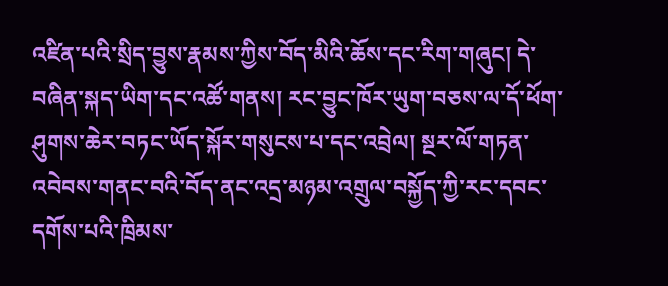འཛིན་པའི་སྲིད་བྱུས་རྣམས་ཀྱིས་བོད་མིའི་ཆོས་དང་རིག་གཞུང། དེ་བཞིན་སྐད་ཡིག་དང་འཚོ་གནས། རང་བྱུང་ཁོར་ཡུག་བཅས་ལ་དོ་ཕོག་ཤུགས་ཆེར་བཏང་ཡོད་སྐོར་གསུངས་པ་དང་འབྲེལ། སྔར་ལོ་གཏན་འབེབས་གནང་བའི་བོད་ནང་འདྲ་མཉམ་འགྲུལ་བསྐྱོད་ཀྱི་རང་དབང་དགོས་པའི་ཁྲིམས་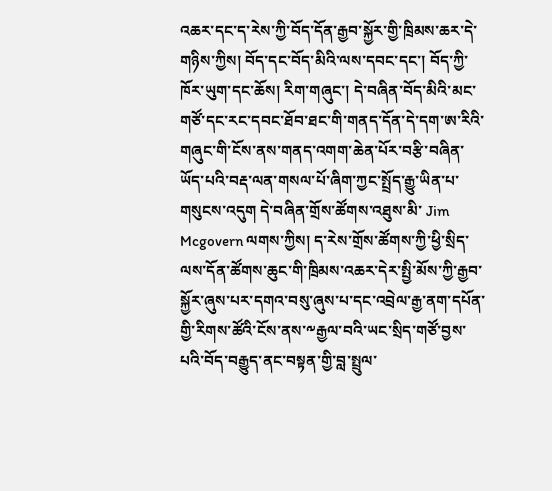འཆར་དང་ད་རེས་ཀྱི་བོད་དོན་རྒྱབ་སྐྱོར་གྱི་ཁྲིམས་ཆར་དེ་གཉིས་ཀྱིས། བོད་དང་བོད་མིའི་ལས་དབང་དང་། བོད་ཀྱི་ཁོར་ཡུག་དང་ཆོས། རིག་གཞུང་། དེ་བཞིན་བོད་མིའི་མང་གཙོ་དང་རང་དབང་ཐོབ་ཐང་གི་གནད་དོན་དེ་དག་ཨ་རིའི་གཞུང་གི་ངོས་ནས་གནད་འགག་ཆེན་པོར་བརྩི་བཞིན་ཡོད་པའི་བརྡ་ལན་གསལ་པོ་ཞིག་ཀྱང་སྤྲོད་རྒྱུ་ཡིན་པ་གསུངས་འདུག དེ་བཞིན་གྲོས་ཚོགས་འཐུས་མི་ Jim Mcgovern ལགས་ཀྱིས། ད་རེས་གྲོས་ཚོགས་ཀྱི་ཕྱི་སྲིད་ལས་དོན་ཚོགས་ཆུང་གི་ཁྲིམས་འཆར་དེར་སྤྱི་མོས་ཀྱི་རྒྱབ་སྐྱོར་ཞུས་པར་དགའ་བསུ་ཞུས་པ་དང་འབྲེལ་རྒྱ་ནག་དཔོན་གྱི་རིགས་ཚོའི་ངོས་ནས་༸རྒྱལ་བའི་ཡང་སྲིད་གཙོ་བྱས་པའི་བོད་བརྒྱུད་ནང་བསྟན་གྱི་བླ་སྤྲུལ་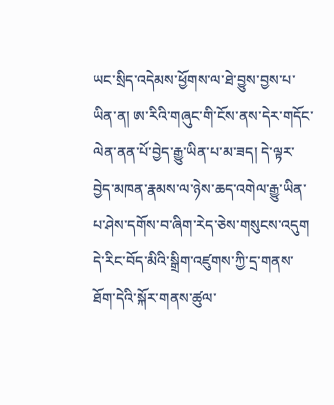ཡང་སྲིད་འདེམས་ཕྱོགས་ལ་ཐེ་བྱུས་བྱས་པ་ཡིན་ན། ཨ་རིའི་གཞུང་གི་ངོས་ནས་དེར་གདོང་ལེན་ནན་པོ་བྱེད་རྒྱུ་ཡིན་པ་མ་ཟད། དེ་ལྟར་བྱེད་མཁན་རྣམས་ལ་ཉེས་ཆད་འགེལ་རྒྱུ་ཡིན་པ་ཤེས་དགོས་བ་ཞིག་རེད་ཅེས་གསུངས་འདུག དེ་རིང་བོད་མིའི་སྒྲིག་འཛུགས་ཀྱི་དྲ་གནས་ཐོག་དེའི་སྐོར་གནས་ཚུལ་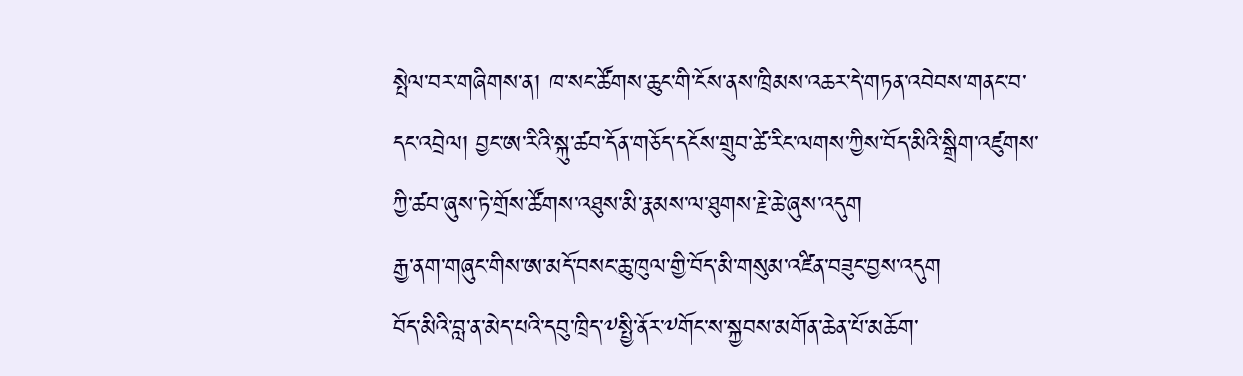སྤེལ་བར་གཞིགས་ན། ཁ་སང་ཚོགས་ཆུང་གི་ངོས་ནས་ཁྲིམས་འཆར་དེ་གཏན་འབེབས་གནང་བ་དང་འབྲེལ། བྱང་ཨ་རིའི་སྐུ་ཚབ་དོན་གཅོད་དངོས་གྲུབ་ཚེ་རིང་ལགས་ཀྱིས་བོད་མིའི་སྒྲིག་འཛུགས་ཀྱི་ཚབ་ཞུས་ཏེ་གྲོས་ཚོགས་འཐུས་མི་རྣམས་ལ་ཐུགས་རྗེ་ཆེ་ཞུས་འདུག
རྒྱ་ནག་གཞུང་གིས་ཨ་མདོ་བསང་ཆུ་ཁུལ་གྱི་བོད་མི་གསུམ་འཛིན་བཟུང་བྱས་འདུག
བོད་མིའི་བླ་ན་མེད་པའི་དབུ་ཁྲིད་༸སྤྱི་ནོར་༸གོང་ས་སྐྱབས་མགོན་ཆེན་པོ་མཆོག་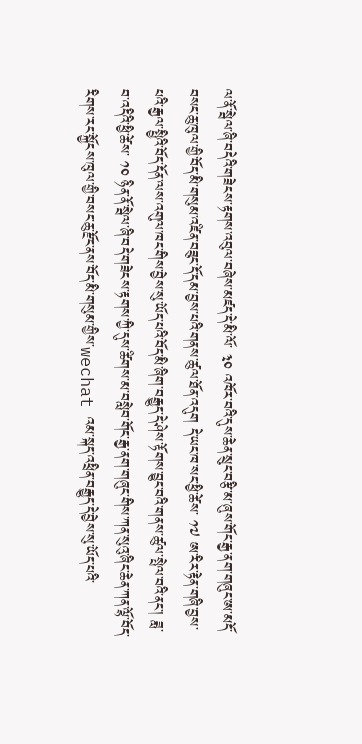ལ་ནོ་སྦེལ་ཞི་བདེའི་གཟེངས་རྟགས་འབུལ་བཞེས་མཛད་དེ་མི་ལོ་ ༣༠ འཁོར་བའི་དུས་ཆེན་སྲུང་བརྩི་མ་ཞུས་གོང་རྒྱ་ནག་གཞུང་ཨ་མདོ་བསང་ཆུ་ཁུལ་གྱི་བོད་མི་གསུམ་འཛིན་བཟུང་དོ་དམ་བྱས་པའི་གནས་ཚུལ་ཐོན་འདུག དེ་ཡང་ཁ་སང་ཕྱི་ཚེས་ ༡༧ ཨ་རིར་རྟེན་གཞི་བྱས་པའི་རྒྱལ་སྤྱིའི་བོད་དོན་ལས་འགུལ་ཁང་གིས་བྱེས་སུ་ཡོད་པའི་བོད་མི་ཞིག་བརྒྱུད་དེ་ཤེས་རྟོགས་བྱུང་བའི་གནས་ཚུལ་སྤེལ་བའི་ནང་། ཟླ་བ་འདིའི་ཕྱི་ཚེས་ ༡༠ ཉིན་ནོ་སྦེལ་ཞི་བདེ་གཟེངས་རྟགས་ཀྱི་དུས་ཚིགས་མ་བསླེབ་གོང་རྒྱ་ནག་གཞུང་གིས་ཀན་སུའུ་ཞིང་ཆེན་ཀན་ལྷོ་བོད་རིགས་རང་སྐྱོངས་ཁུལ་གྱི་བསང་ཆུ་རྫོང་ནས་བོད་མི་གསུམ་གྱིས་wechat འམ་སྐད་འཕྲིན་བརྒྱུད་དེ་བྱེས་སུ་ཡོད་པའི་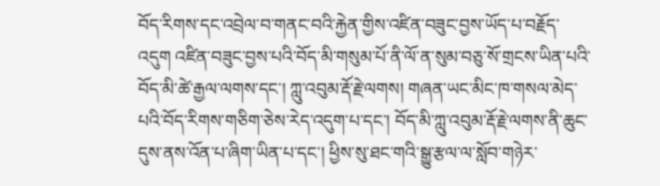བོད་རིགས་དང་འབྲེལ་བ་གནང་བའི་རྐྱེན་གྱིས་འཛིན་བཟུང་བྱས་ཡོད་པ་བརྗོད་འདུག འཛིན་བཟུང་བྱས་པའི་བོད་མི་གསུམ་པོ་ནི་ལོ་ན་སུམ་བཅུ་སོ་གྲངས་ཡིན་པའི་བོད་མི་ཚེ་རྒྱལ་ལགས་དང་། ཀླུ་འབུམ་རྡོ་རྗེ་ལགས། གཞན་ཡང་མིང་ཁ་གསལ་མེད་པའི་བོད་རིགས་གཅིག་ཅེས་རེད་འདུག་པ་དང་། བོད་མི་ཀླུ་འབུམ་རྡོ་རྗེ་ལགས་ནི་ཆུང་དུས་ནས་འོན་པ་ཞིག་ཡིན་པ་དང་། ཕྱིས་སུ་ཐང་གའི་སྒྱུ་རྩལ་ལ་སློབ་གཉེར་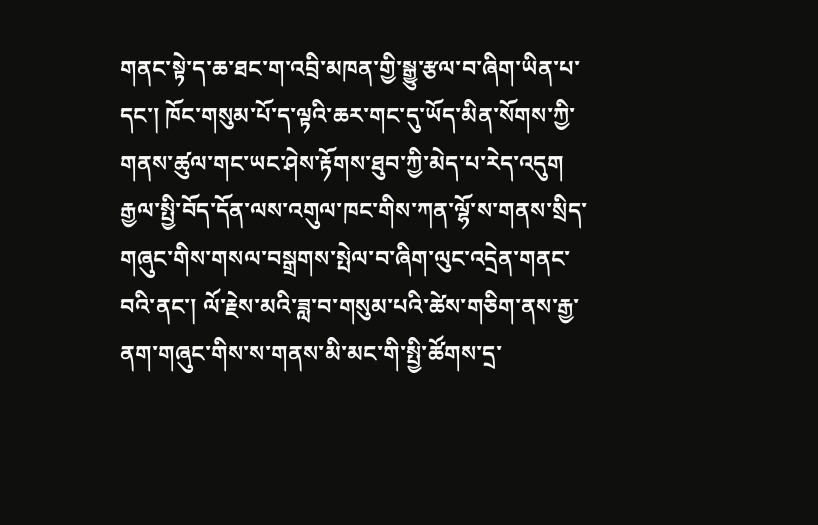གནང་སྟེ་ད་ཆ་ཐང་ག་འབྲི་མཁན་གྱི་སྒྱུ་རྩལ་བ་ཞིག་ཡིན་པ་དང་། ཁོང་གསུམ་པོ་ད་ལྟའི་ཆར་གང་དུ་ཡོད་མིན་སོགས་ཀྱི་གནས་ཚུལ་གང་ཡང་ཤེས་རྟོགས་ཐུབ་ཀྱི་མེད་པ་རེད་འདུག རྒྱལ་སྤྱི་བོད་དོན་ལས་འགུལ་ཁང་གིས་ཀན་ལྷོ་ས་གནས་སྲིད་གཞུང་གིས་གསལ་བསྒྲགས་སྤེལ་བ་ཞིག་ལུང་འདྲེན་གནང་བའི་ནང་། ལོ་རྗེས་མའི་ཟླ་བ་གསུམ་པའི་ཚེས་གཅིག་ནས་རྒྱ་ནག་གཞུང་གིས་ས་གནས་མི་མང་གི་སྤྱི་ཚོགས་དྲ་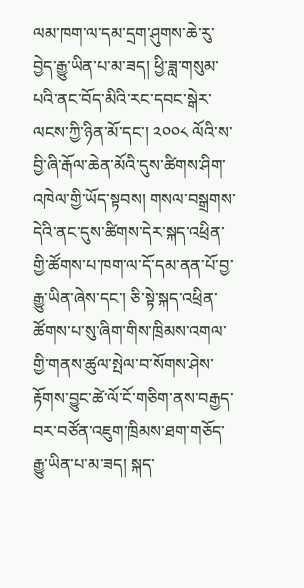ལམ་ཁག་ལ་དམ་དྲག་ཤུགས་ཆེ་རུ་བྱེད་རྒྱུ་ཡིན་པ་མ་ཟད། ཕྱི་ཟླ་གསུམ་པའི་ནང་བོད་མིའི་རང་དབང་སྒེར་ལངས་ཀྱི་ཉིན་མོ་དང་། ༢༠༠༨ ལོའི་ས་བྱི་ཞི་རྒོལ་ཆེན་མོའི་དུས་ཚིགས་ཤིག་འཁེལ་གྱི་ཡོད་སྟབས། གསལ་བསྒྲགས་དེའི་ནང་དུས་ཚིགས་དེར་སྐད་འཕྲིན་གྱི་ཚོགས་པ་ཁག་ལ་དོ་དམ་ནན་པོ་བྱ་རྒྱུ་ཡིན་ཞེས་དང་། ཅི་སྟེ་སྐད་འཕྲིན་ཚོགས་པ་སུ་ཞིག་གིས་ཁྲིམས་འགལ་གྱི་གནས་ཚུལ་སྤེལ་བ་སོགས་ཤེས་རྟོགས་བྱུང་ཚེ་ལོ་ངོ་གཅིག་ནས་བརྒྱད་བར་བཙོན་འཇུག་ཁྲིམས་ཐག་གཅོད་རྒྱུ་ཡིན་པ་མ་ཟད། སྐད་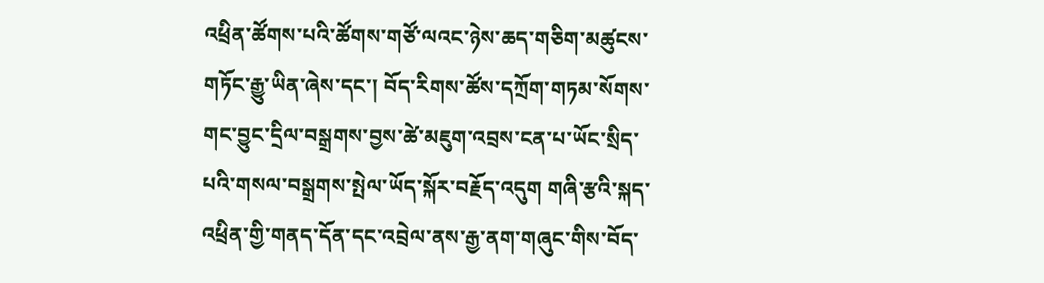འཕྲིན་ཚོགས་པའི་ཚོགས་གཙོ་ལའང་ཉེས་ཆད་གཅིག་མཚུངས་གཏོང་རྒྱུ་ཡིན་ཞེས་དང་། བོད་རིགས་ཚོས་དཀྲོག་གཏམ་སོགས་གང་བྱུང་དྲིལ་བསྒྲགས་བྱས་ཚེ་མཇུག་འབྲས་ངན་པ་ཡོང་སྲིད་པའི་གསལ་བསྒྲགས་སྤེལ་ཡོད་སྐོར་བརྗོད་འདུག གཞི་རྩའི་སྐད་འཕྲིན་གྱི་གནད་དོན་དང་འབྲེལ་ནས་རྒྱ་ནག་གཞུང་གིས་བོད་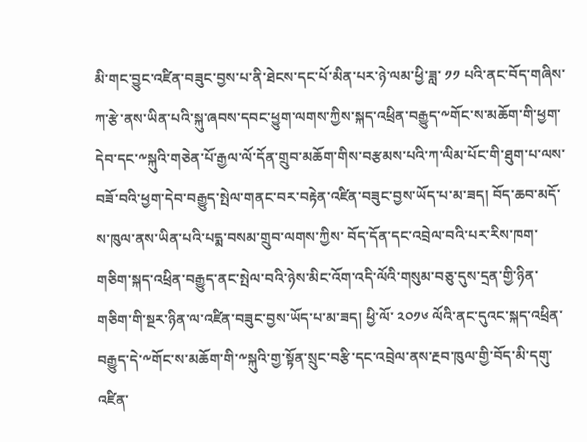མི་གང་བྱུང་འཛིན་བཟུང་བྱས་པ་ནི་ཐེངས་དང་པོ་མིན་པར་ཉེ་ལམ་ཕྱི་ཟླ་ ༡༡ པའི་ནང་བོད་གཞིས་ཀ་རྩེ་ནས་ཡིན་པའི་སྐུ་ཞབས་དབང་ཕྱུག་ལགས་ཀྱིས་སྐད་འཕྲིན་བརྒྱུད་༸གོང་ས་མཆོག་གི་ཕྱག་དེབ་དང་༸སྐུའི་གཅེན་པོ་རྒྱལ་ལོ་དོན་གྲུབ་མཆོག་གིས་བརྩམས་པའི་ཀ་ལིམ་པོང་གི་ཐུག་པ་ལས་བཟོ་བའི་ཕྱག་དེབ་བརྒྱུད་སྤེལ་གནང་བར་བརྟེན་འཛིན་བཟུང་བྱས་ཡོད་པ་མ་ཟད། བོད་ཆབ་མདོ་ས་ཁུལ་ནས་ཡིན་པའི་པདྨ་བསམ་གྲུབ་ལགས་ཀྱིས་ བོད་དོན་དང་འབྲེལ་བའི་པར་རིས་ཁག་གཅིག་སྐད་འཕྲིན་བརྒྱུད་ནང་སྤེལ་བའི་ཉེས་མིང་འོག་འདི་ལོའི་གསུམ་བཅུ་དུས་དྲན་གྱི་ཉིན་གཅིག་གི་སྔར་ཉིན་ལ་འཛིན་བཟུང་བྱས་ཡོད་པ་མ་ཟད། ཕྱི་ལོ་ ༢༠༡༦ ལོའི་ནང་དུའང་སྐད་འཕྲིན་བརྒྱུད་དེ་༸གོང་ས་མཆོག་གི་༸སྐུའི་གྱ་སྟོན་སྲུང་བརྩི་དང་འབྲེལ་ནས་རྔབ་ཁུལ་གྱི་བོད་མི་དགུ་འཛིན་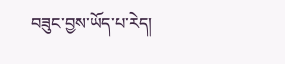བཟུང་བྱས་ཡོད་པ་རེད།